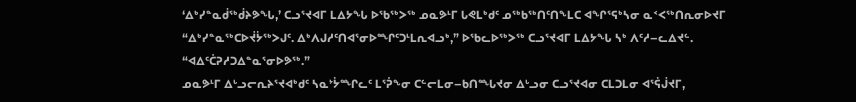‘ᐃᒃᓯᓐᓇᑰᖅᑰᔨᕗᖓ,’ ᑕᓗᕐᔪᐊᒥ ᒪᐃᔭᖓ ᐅᖃᖅᐳᖅ ᓄᓇᕗᒻᒥ ᒐᕙᒪᒃᑯᑦ ᓄᖅᑲᖅᑎᑦᑎᖕᒪᑕ ᐊᖏᕐᕋᒃᓴᓂ ᓇᑉᐸᖅᑎᕆᓂᐅᔪᒥ
“ᐃᒃᓯᓐᓇᖅᑕᐅᔫᔮᖅᐳᒍᑦ. ᐃᒃᐱᒍᓱᑦᑎᐊᕐᓂᐅᙱᑦᑐᒻᒪᕆᐊᓗᒃ,” ᐅᖃᓚᐅᖅᐳᖅ ᑕᓗᕐᔪᐊᒥ ᒪᐃᔭᖓ ᓴᒃ ᐱᑦᓱ–ᓚᐃᔪᓪ. “ᐊᐃᑦᑖᕈᓱᑐᐃᓐᓇᕐᓂᐅᕗᖅ.”
ᓄᓇᕗᒻᒥ ᐃᒡᓗᓕᕆᔨᕐᔪᐊᒃᑯᑦ ᓴᓇᔾᔮᙱᓚᑦ ᒪᕐᕉᖕᓂ ᑕᓪᓕᒪᓂ–ᑲᑎᙵᔪᓂ ᐃᒡᓗᓂ ᑕᓗᕐᔪᐊᓂ ᑕᒪᑐᒪᓂ ᐊᕐᕌᒎᔪᒥ,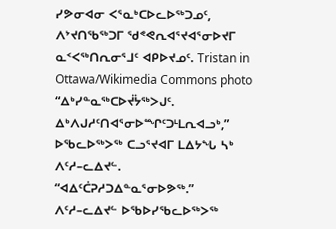ᓯᕗᓂᐊᓂ ᐸᕐᓇᒃᑕᐅᓚᐅᖅᑐᓄᑦ, ᐱᔾᔪᑎᖃᖅᑐᒥ ᖁᕝᕙᕆᐊᕐᔪᐊᕐᓂᐅᔪᒥ ᓇᑉᐸᖅᑎᕆᓂᕐᒧᑦ ᐊᑭᐅᔪᓄᑦ. Tristan in Ottawa/Wikimedia Commons photo
“ᐃᒃᓯᓐᓇᖅᑕᐅᔫᔮᖅᐳᒍᑦ. ᐃᒃᐱᒍᓱᑦᑎᐊᕐᓂᐅᙱᑦᑐᒻᒪᕆᐊᓗᒃ,” ᐅᖃᓚᐅᖅᐳᖅ ᑕᓗᕐᔪᐊᒥ ᒪᐃᔭᖓ ᓴᒃ ᐱᑦᓱ–ᓚᐃᔪᓪ. “ᐊᐃᑦᑖᕈᓱᑐᐃᓐᓇᕐᓂᐅᕗᖅ.”
ᐱᑦᓱ–ᓚᐃᔪᓪ ᐅᖃᐅᓯᖃᓚᐅᖅᐳᖅ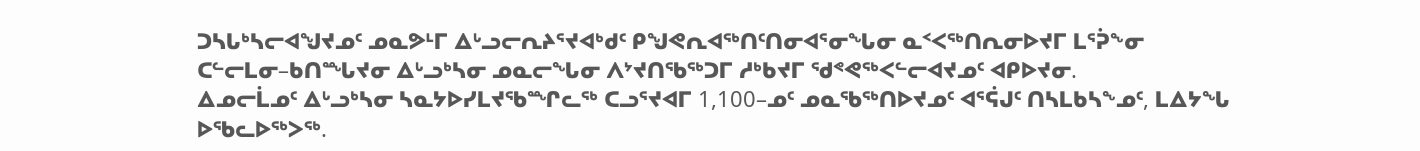ᑐᓴᒐᒃᓴᓕᐊᖑᔪᓄᑦ ᓄᓇᕗᒻᒥ ᐃᒡᓗᓕᕆᔨᕐᔪᐊᒃᑯᑦ ᑭᖑᕙᕆᐊᖅᑎᑦᑎᓂᐊᕐᓂᖓᓂ ᓇᑉᐸᖅᑎᕆᓂᐅᔪᒥ ᒪᕐᕉᖕᓂ ᑕᓪᓕᒪᓂ–ᑲᑎᙵᔪᓂ ᐃᒡᓗᒃᓴᓂ ᓄᓇᓕᖓᓂ ᐱᔾᔪᑎᖃᖅᑐᒥ ᓱᒃᑲᔪᒥ ᖁᕝᕙᖅᐸᓪᓕᐊᔪᓄᑦ ᐊᑭᐅᔪᓂ.
ᐃᓄᓕᒫᓄᑦ ᐃᒡᓗᒃᓴᓂ ᓴᓇᔭᐅᓯᒪᔪᖃᙱᓚᖅ ᑕᓗᕐᔪᐊᒥ 1,100–ᓄᑦ ᓄᓇᖃᖅᑎᐅᔪᓄᑦ ᐊᕐᕌᒍᑦ ᑎᓴᒪᑲᓴᖕᓄᑦ, ᒪᐃᔭᖓ ᐅᖃᓚᐅᖅᐳᖅ.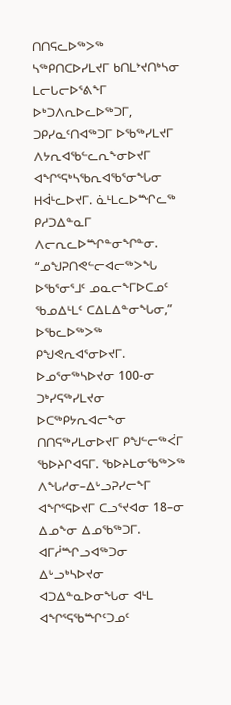ᑎᑎᕋᓚᐅᖅᐳᖅ ᓴᖅᑭᑎᑕᐅᓯᒪᔪᒥ ᑲᑎᒪᔾᔪᑎᒃᓴᓂ ᒪᓕᒐᓕᐅᕐᕕᖕᒥ ᐅᒃᑐᐱᕆᐅᓚᐅᖅᑐᒥ, ᑐᑭᓯᓇᑦᑎᐊᖅᑐᒥ ᐅᖃᖅᓯᒪᔪᒥ ᐱᔭᕆᐊᖃᓪᓚᕆᖕᓂᐅᔪᒥ ᐊᖏᕐᕋᒃᓴᖃᕆᐊᖃᕐᓂᖓᓂ ᕼᐋᒻᓚᐅᔪᒥ. ᓈᒻᒪᓚᐅᙱᓚᖅ ᑭᓱᑐᐃᓐᓇᒥ ᐱᓕᕆᓚᐅᙱᓐᓂᖏᓐᓂ.
“ᓄᖑᕈᑎᕙᓪᓕᐊᓕᖅᐳᖓ ᐅᖃᕐᓂᕐᒧᑦ ᓄᓇᓕᖕᒥᐅᑕᓄᑦ ᖃᓄᐃᒻᒪᑦ ᑕᐃᒪᐃᓐᓂᖓᓂ,” ᐅᖃᓚᐅᖅᐳᖅ ᑭᖑᕙᕆᐊᕐᓂᐅᔪᒥ.
ᐅᓄᕐᓂᖅᓴᐅᔪᓂ 100-ᓂ ᑐᒃᓯᕋᖅᓯᒪᔪᓂ ᐅᑕᖅᑭᔭᕆᐊᓕᖕᓂ ᑎᑎᕋᖅᓯᒪᓂᐅᔪᒥ ᑭᖑᓪᓕᖅᐹᒥ ᖃᐅᔨᒋᐊᕋᒥ. ᖃᐅᔨᒪᓂᖃᖅᐳᖅ ᐱᖓᓱᓂ–ᐃᒡᓗᕈᓯᓕᖕᒥ ᐊᖏᕐᕋᐅᔪᒥ ᑕᓗᕐᔪᐊᓂ 18–ᓂ ᐃᓄᖕᓂ ᐃᓄᖃᖅᑐᒥ.
ᐊᒥᓲᙱᓗᐊᖅᑐᓂ ᐃᒡᓗᒃᓴᐅᔪᓂ ᐊᑐᐃᓐᓇᐅᓂᖓᓂ ᐊᒻᒪ ᐊᖏᕐᕋᖃᙱᑦᑐᓄᑦ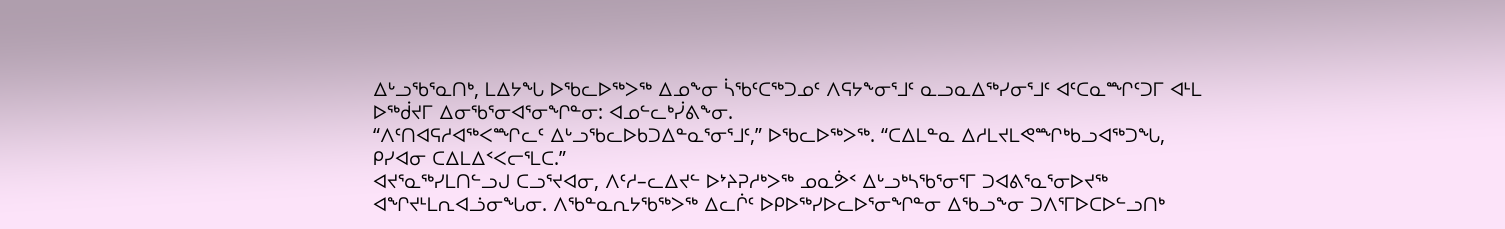ᐃᒡᓗᖃᕐᓇᑎᒃ, ᒪᐃᔭᖓ ᐅᖃᓚᐅᖅᐳᖅ ᐃᓄᖕᓂ ᓵᖃᑦᑕᖅᑐᓄᑦ ᐱᕋᔭᖕᓂᕐᒧᑦ ᓇᓗᓇᐃᖅᓯᓂᕐᒧᑦ ᐊᑦᑕᓇᙱᑦᑐᒥ ᐊᒻᒪ ᐅᖅᑰᔪᒥ ᐃᓂᖃᕐᓂᐊᕐᓂᖏᓐᓂ: ᐊᓄᓪᓚᒃᓰᕕᖕᓂ.
“ᐱᑦᑎᐊᕋᓱᐊᖅᐸᙱᓚᑦ ᐃᒡᓗᖃᓚᐅᑲᑐᐃᓐᓇᕐᓂᕐᒧᑦ,” ᐅᖃᓚᐅᖅᐳᖅ. “ᑕᐃᒪᓐᓇ ᐃᓱᒪᔪᒪᕙᙱᒃᑲᓗᐊᖅᑐᖓ, ᑭᓯᐊᓂ ᑕᐃᒪᐃᑉᐸᓕᕐᒪᑕ.”
ᐊᔪᕐᓇᖅᓯᒪᑎᓪᓗᒍ ᑕᓗᕐᔪᐊᓂ, ᐱᑦᓱ–ᓚᐃᔪᓪ ᐅᔾᔨᕈᓱᒃᐳᖅ ᓄᓇᕘᑉ ᐃᒡᓗᒃᓴᖃᕐᓂᕐᒥ ᑐᐊᕕᕐᓇᕐᓂᐅᔪᖅ ᐊᖏᔪᒻᒪᕆᐊᓘᓂᖓᓂ. ᐱᖃᓐᓇᕆᔭᖃᖅᐳᖅ ᐃᓚᒌᑦ ᐅᑭᐅᖅᓯᐅᓚᐅᕐᓂᖏᓐᓂ ᐃᖃᓗᖕᓂ ᑐᐱᕐᒥᐅᑕᐅᓪᓗᑎᒃ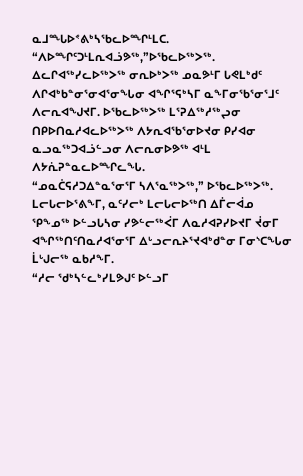ᓇᒧᙵᐅᕝᕕᒃᓴᖃᓚᐅᙱᒻᒪᑕ.
“ᐱᐅᙱᑦᑐᒻᒪᕆᐊᓘᕗᖅ,”ᐅᖃᓚᐅᖅᐳᖅ.
ᐃᓚᒋᐊᖅᓯᓚᐅᖅᐳᖅ ᓂᕆᐅᒃᐳᖅ ᓄᓇᕗᒻᒥ ᒐᕙᒪᒃᑯᑦ ᐱᒋᐊᒃᑲᓐᓂᕐᓂᐊᕐᓂᖓᓂ ᐊᖏᕐᕋᒃᓴᒥ ᓇᖕᒥᓂᖃᕐᓂᕐᒧᑦ ᐱᓕᕆᐊᖑᔪᒥ. ᐅᖃᓚᐅᖅᐳᖅ ᒪᕐᕈᐃᖅᓱᖅᖢᓂ ᑎᑭᐅᑎᓇᓱᐊᓚᐅᖅᐳᖅ ᐱᔭᕆᐊᖃᕐᓂᐅᔪᓂ ᑭᓯᐊᓂ ᓇᓗᓇᖅᑐᐊᓘᓪᓗᓂ ᐱᓕᕆᓂᐅᕗᖅ ᐊᒻᒪ ᐱᔭᕇᕈᓐᓇᓚᐅᙱᓚᖓ.
“ᓄᓇᑖᕋᓱᑐᐃᓐᓇᕐᓂᕐᒥ ᓴᐱᕐᓇᖅᐳᖅ,” ᐅᖃᓚᐅᖅᐳᖅ.
ᒪᓕᒐᓕᐅᕐᕕᖕᒥ, ᓇᑦᓯᓕᒃ ᒪᓕᒐᓕᐅᖅᑎ ᐃᒦᓕᐋᓄ ᕿᖕᓄᖅ ᐅᓪᓗᒐᓴᓂ ᓯᕗᓪᓕᖅᐹᒥ ᐱᓇᓱᐊᕈᓯᐅᔪᒥ ᔫᓂᒥ ᐊᖏᖅᑎᑦᑎᓇᓱᐊᕐᓂᕐᒥ ᐃᒡᓗᓕᕆᔨᕐᔪᐊᒃᑯᓐᓂ ᒥᓂᔅᑕᖓᓂ ᒫᒡᒍᓕᖅ ᓇᑲᓱᖕᒥ.
“ᓱᓕ ᖁᒃᓴᓪᓚᒃᓯᒪᕗᒍᑦ ᐅᓪᓗᒥ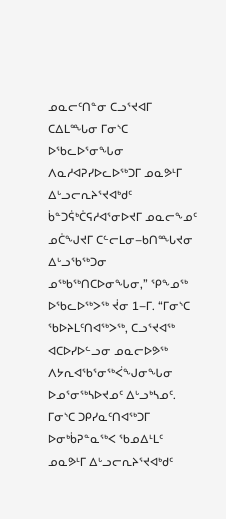ᓄᓇᓕᑦᑎᓐᓂ ᑕᓗᕐᔪᐊᒥ ᑕᐃᒪᙵᓂ ᒥᓂᔅᑕ ᐅᖃᓚᐅᕐᓂᖓᓂ ᐱᓇᓱᐊᕈᓯᐅᓚᐅᖅᑐᒥ ᓄᓇᕗᒻᒥ ᐃᒡᓗᓕᕆᔨᕐᔪᐊᒃᑯᑦ ᑳᓐᑐᕌᒃᑖᕋᓱᐊᕐᓂᐅᔪᒥ ᓄᓇᓕᖕᓄᑦ ᓄᑖᖑᔪᒥ ᑕᓪᓕᒪᓂ–ᑲᑎᙵᔪᓂ ᐃᒡᓗᖃᖅᑐᓂ ᓄᖅᑲᖅᑎᑕᐅᓂᖓᓂ,” ᕿᖕᓄᖅ ᐅᖃᓚᐅᖅᐳᖅ ᔫᓂ 1–ᒥ. “ᒥᓂᔅᑕ ᖃᐅᔨᒪᑦᑎᐊᖅᐳᖅ, ᑕᓗᕐᔪᐊᖅ ᐊᑕᐅᓯᐅᓪᓗᓂ ᓄᓇᓕᐅᕗᖅ ᐱᔭᕆᐊᖃᕐᓂᖅᐹᖑᓂᖓᓂ ᐅᓄᕐᓂᖅᓴᐅᔪᓄᑦ ᐃᒡᓗᒃᓴᓄᑦ. ᒥᓂᔅᑕ ᑐᑭᓯᓇᑦᑎᐊᖅᑐᒥ ᐅᓂᒃᑳᕈᓐᓇᖅᐸ ᖃᓄᐃᒻᒪᑦ ᓄᓇᕗᒻᒥ ᐃᒡᓗᓕᕆᔨᕐᔪᐊᒃᑯᑦ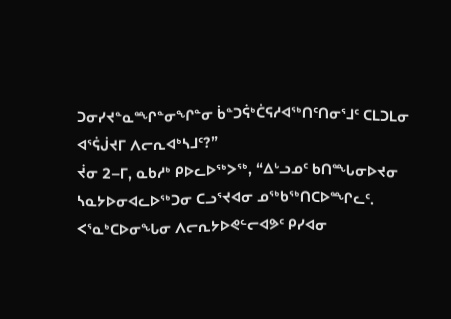ᑐᓂᓯᔪᓐᓇᙱᓐᓂᖏᓐᓂ ᑳᓐᑐᕌᒃᑖᕋᓱᐊᖅᑎᑦᑎᓂᕐᒧᑦ ᑕᒪᑐᒪᓂ ᐊᕐᕌᒎᔪᒥ ᐱᓕᕆᐊᒃᓴᒧᑦ?”
ᔫᓂ 2–ᒥ, ᓇᑲᓱᒃ ᑭᐅᓚᐅᖅᐳᖅ, “ᐃᒡᓗᓄᑦ ᑲᑎᙵᓂᐅᔪᓂ ᓴᓇᔭᐅᓂᐊᓚᐅᖅᑐᓂ ᑕᓗᕐᔪᐊᓂ ᓄᖅᑲᖅᑎᑕᐅᙱᓚᑦ. ᐸᕐᓇᒃᑕᐅᓂᖓᓂ ᐱᓕᕆᔭᐅᕙᓪᓕᐊᕗᑦ ᑭᓯᐊᓂ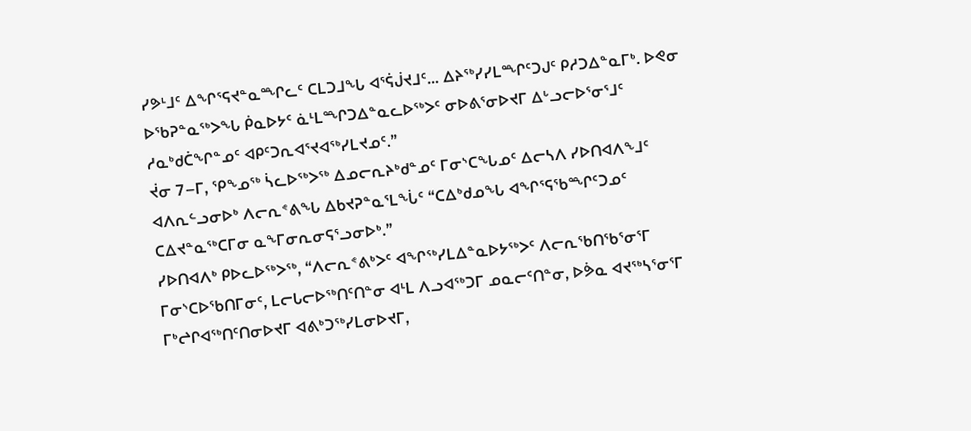ᓯᕗᒻᒧᑦ ᐃᖏᕐᕋᔪᓐᓇᙱᓚᑦ ᑕᒪᑐᒧᖓ ᐊᕐᕌᒎᔪᒧᑦ… ᐃᔨᖅᓯᓯᒪᙱᑦᑐᒍᑦ ᑭᓱᑐᐃᓐᓇᒥᒃ. ᐅᕙᓂ ᐅᖃᕈᓐᓇᖅᐳᖓ ᑮᓇᐅᔭᑦ ᓈᒻᒪᙱᑐᐃᓐᓇᓚᐅᖅᐳᑦ ᓂᐅᕕᕐᓂᐅᔪᒥ ᐃᒡᓗᓕᐅᕐᓂᕐᒧᑦ ᓱᓇᒃᑯᑖᖏᓐᓄᑦ ᐊᑭᑦᑐᕆᐊᕐᔪᐊᖅᓯᒪᔪᓄᑦ.”
ᔫᓂ 7–ᒥ, ᕿᖕᓄᖅ ᓵᓚᐅᖅᐳᖅ ᐃᓄᓕᕆᔨᒃᑯᓐᓄᑦ ᒥᓂᔅᑕᖓᓄᑦ ᐃᓕᓴᐱ ᓯᐅᑎᐊᐱᖕᒧᑦ ᐊᐱᕆᓪᓗᓂᐅᒃ ᐱᓕᕆᕝᕕᖓ ᐃᑲᔪᕈᓐᓇᕐᒪᖔᑦ “ᑕᐃᒃᑯᓄᖓ ᐊᖏᕐᕋᖃᙱᑦᑐᓄᑦ ᑕᐃᔪᓐᓇᖅᑕᒥᓂ ᓇᖕᒥᓂᕆᓂᕋᕐᓗᓂᐅᒃ.”
ᓯᐅᑎᐊᐱᒃ ᑭᐅᓚᐅᖅᐳᖅ, “ᐱᓕᕆᕝᕕᒃᐳᑦ ᐊᖏᖅᓯᒪᐃᓐᓇᐅᔭᖅᐳᑦ ᐱᓕᕆᖃᑎᖃᕐᓂᕐᒥ ᒥᓂᔅᑕᐅᖃᑎᒥᓂᑦ, ᒪᓕᒐᓕᐅᖅᑎᑦᑎᓐᓂ ᐊᒻᒪ ᐱᓗᐊᖅᑐᒥ ᓄᓇᓕᑦᑎᓐᓂ, ᐅᕘᓇ ᐊᔪᖅᓴᕐᓂᕐᒥ ᒥᒃᖠᒋᐊᖅᑎᑦᑎᓂᐅᔪᒥ ᐊᕕᒃᑐᖅᓯᒪᓂᐅᔪᒥ,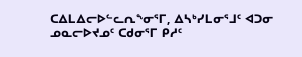ᑕᐃᒪᐃᓕᐅᓪᓚᕆᖕᓂᕐᒥ, ᐃᓴᒃᓯᒪᓂᕐᒧᑦ ᐊᑐᓂ ᓄᓇᓕᐅᔪᓄᑦ ᑕᑯᓂᕐᒥ ᑭᓱᑦ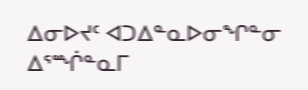ᐃᓂᐅᔪᑦ ᐊᑐᐃᓐᓇᐅᓂᖏᓐᓂ ᐃᕐᙲᓐᓇᒥ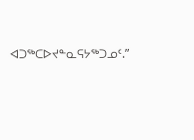ᐊᑐᖅᑕᐅᔪᓐᓇᕋᔭᖅᑐᓄᑦ.”